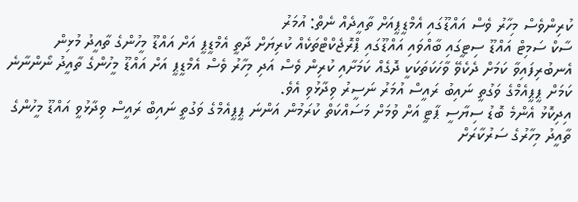ކުރިންވެސް މިހާރު ވެސް އައްޑޫގައި އެމްޑީޕީއަށް ތާއީދެއް ނެތް: އުމަރު
ސާކް ސަމިޓް އައްޑޫ ސިޓީގައި ބާއްވައި އައްޑޫގައި ޕްރޮޖެކްޓްތަކެއް ކުރިޔަށް ދާތީ އެމްޑީޕީ އަށް އައްޑޫ މީހުންގެ ތާއީދު މުޅިން އެނބުރިފައިވާ ކަމަށް ދެކެވޭ ވާހަކަތަކަކީ ދޮގެއް ކަމަށާއި ކުރިން ވެސް އަދި މިހާރު ވެސް އެމްޑީޕީ އަށް އައްޑޫ މީހުންގެ ތާއީދު ނޯންނާނެ ކަމަށް ޕީޕީއެމްގެ ވަގުތީ ނައިބު ރައީސް އުމަރު ނަސީރު ވިދާޅުވި އެވެ.
އިދިކޮޅު އެންމެ ބޮޑު ސިޔާސީ ޕާޓީ އަށް ވުމަށް މަސައްކަތް ކުރަމުން އަންނަ ޕީޕީއެމްގެ ވަގުތީ ނައިބް ރައީސް ވިދާޅުވީ އައްޑޫ މީހުންގެ ތާއީދު މިހާރުގެ ސަރުކާރަށް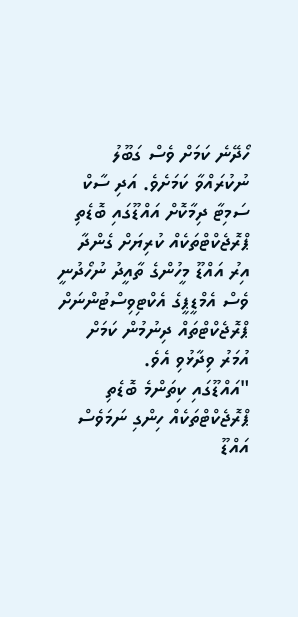ހޯދޭނެ ކަމަށް ވެސް ގަބޫލު ނުކުރައްވާ ކަމަށެވެ. އަދި ސާކް ސަމިޓާ ދިމާކޮށް އައްޑޫގައި ބޮޑެތި ޕްރޮޖެކްޓްތަކެއް ކުރިޔަށް ގެންދާ އިރު އައްޑޫ މީހުންގެ ތާއީދު ނުހޯދުނީ ވެސް އެމްޑީޕީގެ އެކްޓިވިސްޓުންނަށް ޕްރޮޖެކްޓްތައް ދިނުމުން ކަމަށް އުމަރު ވިދާޅުވި އެވެ.
"އައްޑޫގައި ކިތަންމެ ބޮޑެތި ޕްރޮޖެކްޓްތަކެއް ހިންގި ނަމަވެސް އައްޑޫ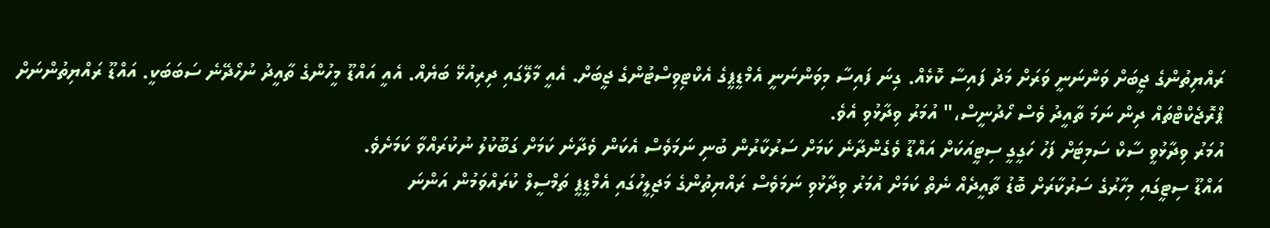ރައްޔިތުންގެ ޖީބަށް ވަންނަނީ ވަރަށް މަދު ފައިސާ ކޮޅެއް. ގިނަ ފައިސާ މިވަންނަނީ އެމްޑީޕީގެ އެކްޓިވިސްޓުންގެ ޖީބަށް. އެއީ މާލޭގައި ދިރިއުޅޭ ބަޔެއް. އެއީ އައްޑޫ މީހުންގެ ތާއީދު ނުހޯދޭނެ ސަބަބަކީ. އައްޑޫ ރައްޔިތުންނަށް ޕްރޮޖެކްޓްތައް ދިން ނަމަ ތާއީދު ވެސް ހޯދުނީސް،" އުމަރު ވިދާޅުވި އެވެ.
އުމަރު ވިދާޅުވީ ސާކް ސަމިޓަށް ފަހު ހަގީގީ ސިޓީއަކަށް އައްޑޫ ވެގެންދާނެ ކަމަށް ސަރުކާރުން ބުނި ނަމަވެސް އެކަން ވެދާނެ ކަމަށް ގަބޫކުލު ނުކުރައްވާ ކަމަށެވެ.
އައްޑޫ ސިޓީގައި މިހާރުގެ ސަރުކާރަށް ބޮޑު ތާއީދެއް ނެތް ކަމަށް އުމަރު ވިދާޅުވި ނަމަވެސް ރައްޔިތުންގެ މަޖިލީހުގައި އެމްޑީޕީ ތަމްސީލް ކުރައްވަމުން އަންނަ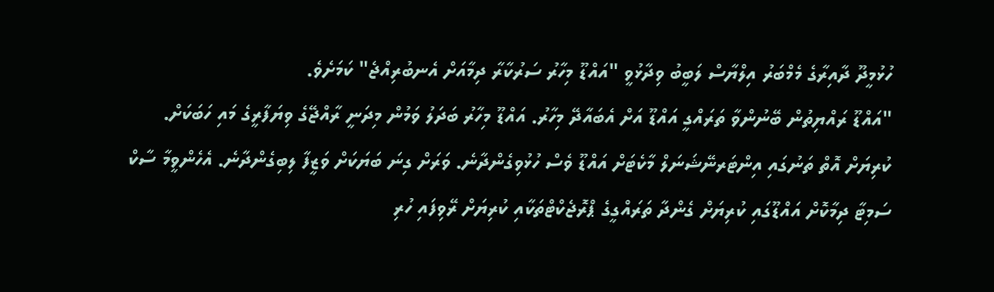ހުޅުމީދޫ ދާއިރާގެ މެމްބަރު އިލްޔާސް ލަބީބު ވިދާޅުވީ "އައްޑޫ މިހާރު ސަރުކާރާ ދިމާއަށް އެނބުރިއްޖެ" ކަމަށެވެ.
"އައްޑޫ ރައްޔިތުން ބޭނުންވާ ތަރައްގީ އައްޑޫ އަށް އެބައާދޭ މިހާރު. އައްޑޫ މިހާރު ބަދަލު ވަމުން މިދަނީ ރާއްޖޭގެ ވިޔަފާރީގެ މައި ހަބަކަށް. ކުރިޔަށް އޮތް ތަނުގައި އިންޓަރނޭޝަނަލް މާކެޓަށް އައްޑޫ ވެސް ހުޅުވިގެންދާނެ. ވަރަށް ގިނަ ބަޔަކަށް ވަޒީފާ ލިބިގެންދާނެ. އެހެންވީމާ ސާކް ސަމިޓާ ދިމާކޮށް އައްޑޫގައި ކުރިޔަށް ގެންދާ ތަރައްގީގެ ޕްރޮޖެކްޓްތަކާއި ކުރިޔަށް ރޭވިފައި ހުރި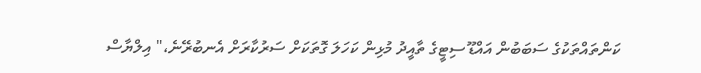ކަންތައްތަކުގެ ސަބަބުން އައްޑޫ ސިޓީގެ ތާއީދު މުޅިން ކަހަލަ ގޮތަކަށް ސަރުކާރަށް އެނބުރޭނެ،" އިލްޔާސް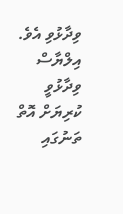ވިދާޅުވި އެވެ.
އިލްޔާސް ވިދާޅުވީ ކުރިޔަށް އޮތް ތަނުގައި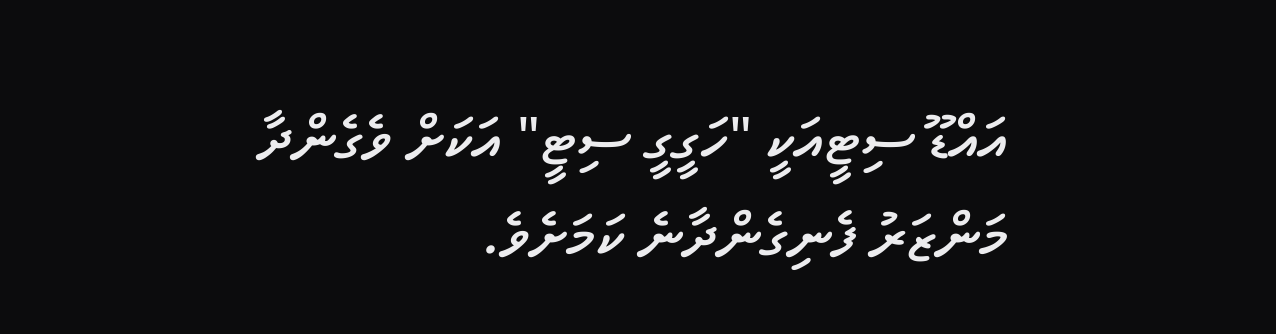އައްޑޫ ސިޓީއަކީ "ހަގީގީ ސިޓީ" އަކަށް ވެގެންދާ މަންޒަރު ފެނިގެންދާނެ ކަމަށެވެ.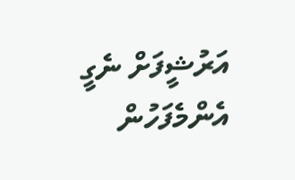އަރުޝީފަށް ނެގީ
އެންމެފަހުން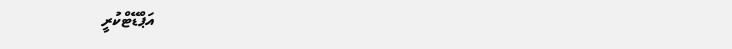އަޕްޑޭޓްކުރީ